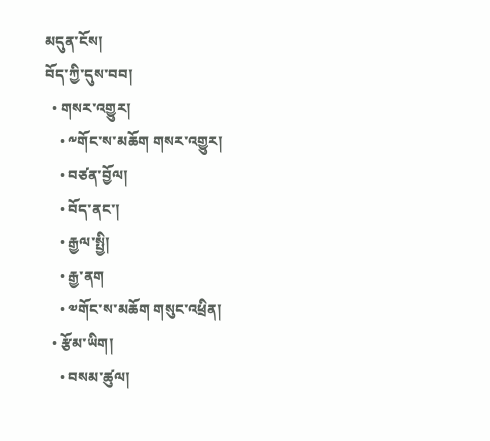མདུན་ངོས།
བོད་ཀྱི་དུས་བབ།
  • གསར་འགྱུར།
    • ༸གོང་ས་མཆོག གསར་འགྱུར།
    • བཙན་བྱོལ།
    • བོད་ནང་།
    • རྒྱལ་སྤྱི།
    • རྒྱ་ནག
    • ༧གོང་ས་མཆོག གསུང་འཕྲིན།
  • རྩོམ་ཡིག།
    • བསམ་ཚུལ།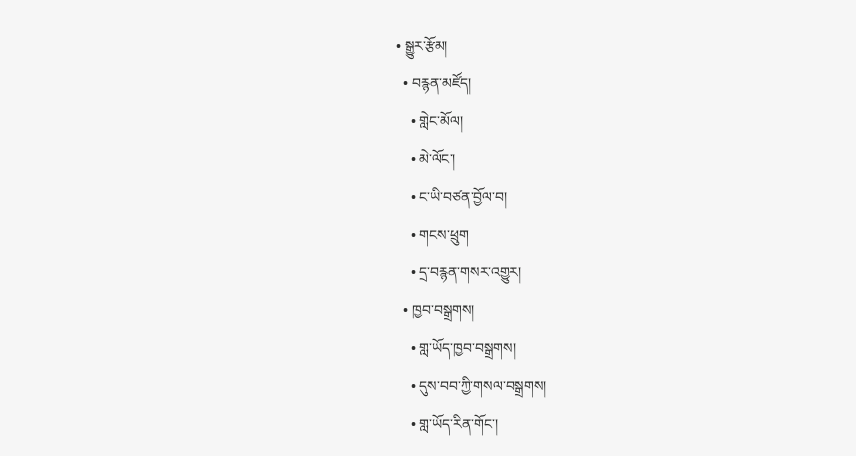• སྒྱུར་རྩོམ།
  • བརྙན་མཛོད།
    • གླེང་མོལ།
    • མེ་ལོང་།
    • ང་ཡི་བཙན་བྱོལ་བ།
    • གངས་ཕྲུག
    • དྲ་བརྙན་གསར་འགྱུར།
  • ཁྱབ་བསྒྲགས།
    • གླ་ཡོད་ཁྱབ་བསྒྲགས།
    • དུས་བབ་ཀྱི་གསལ་བསྒྲགས།
    • གླ་ཡོད་རིན་གོང་།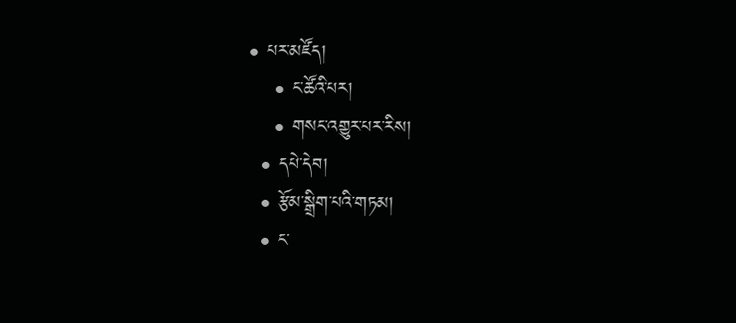• པར་མཛོད།
    • ང་ཚོའི་པར།
    • གསང་འགྱུར་པར་རིས།
  • དཔེ་དེབ།
  • རྩོམ་སྒྲིག་པའི་གཏམ།
  • ང་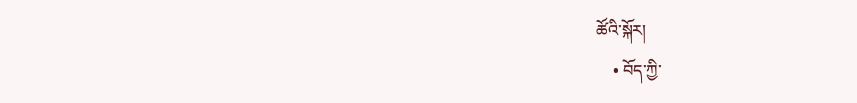ཚོའི་སྐོར།
    • བོད་ཀྱི་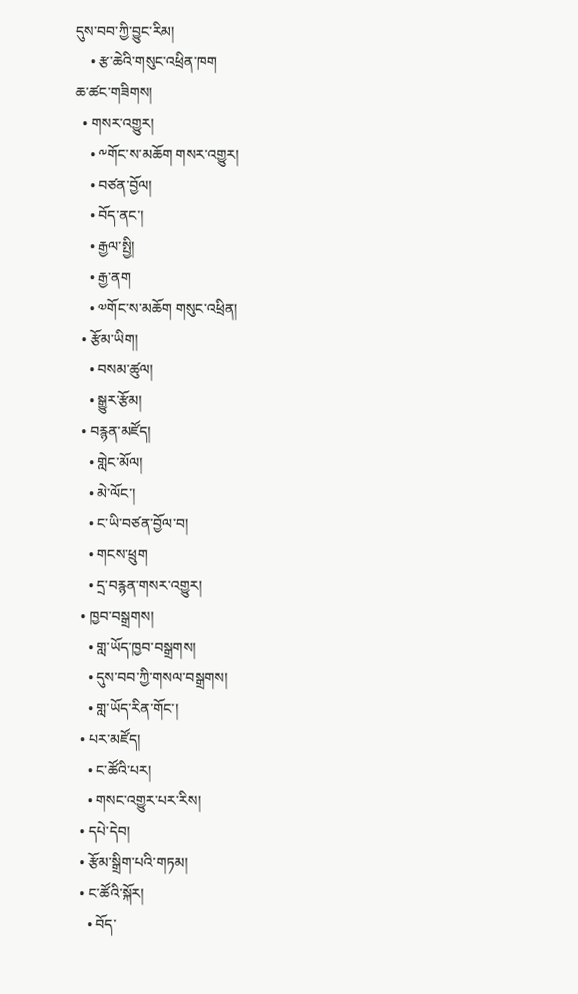དུས་བབ་ཀྱི་བྱུང་རིམ།
    • རྩ་ཆེའི་གསུང་འཕྲིན་ཁག
ཆ་ཚང་གཟིགས།
  • གསར་འགྱུར།
    • ༸གོང་ས་མཆོག གསར་འགྱུར།
    • བཙན་བྱོལ།
    • བོད་ནང་།
    • རྒྱལ་སྤྱི།
    • རྒྱ་ནག
    • ༧གོང་ས་མཆོག གསུང་འཕྲིན།
  • རྩོམ་ཡིག།
    • བསམ་ཚུལ།
    • སྒྱུར་རྩོམ།
  • བརྙན་མཛོད།
    • གླེང་མོལ།
    • མེ་ལོང་།
    • ང་ཡི་བཙན་བྱོལ་བ།
    • གངས་ཕྲུག
    • དྲ་བརྙན་གསར་འགྱུར།
  • ཁྱབ་བསྒྲགས།
    • གླ་ཡོད་ཁྱབ་བསྒྲགས།
    • དུས་བབ་ཀྱི་གསལ་བསྒྲགས།
    • གླ་ཡོད་རིན་གོང་།
  • པར་མཛོད།
    • ང་ཚོའི་པར།
    • གསང་འགྱུར་པར་རིས།
  • དཔེ་དེབ།
  • རྩོམ་སྒྲིག་པའི་གཏམ།
  • ང་ཚོའི་སྐོར།
    • བོད་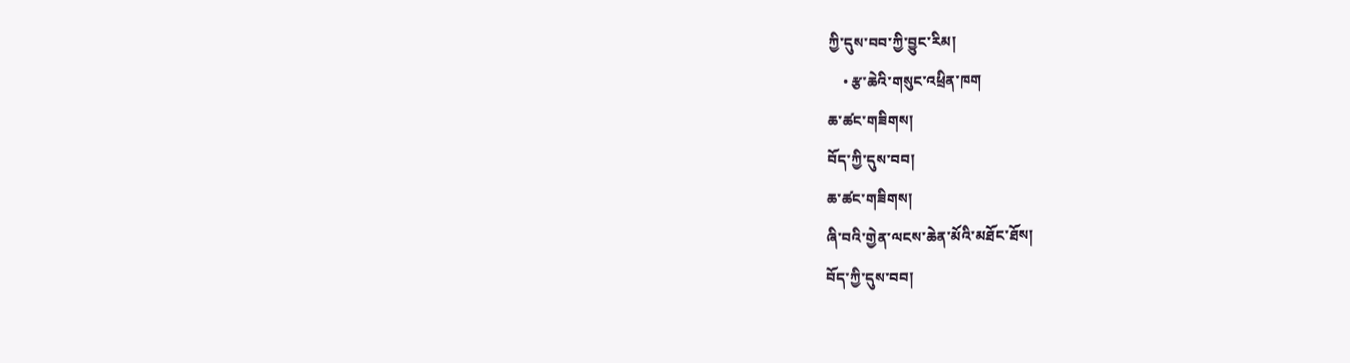ཀྱི་དུས་བབ་ཀྱི་བྱུང་རིམ།
    • རྩ་ཆེའི་གསུང་འཕྲིན་ཁག
ཆ་ཚང་གཟིགས།
བོད་ཀྱི་དུས་བབ།
ཆ་ཚང་གཟིགས།
ཞི་བའི་གྱེན་ལངས་ཆེན་མོའི་མཐོང་ཐོས།
བོད་ཀྱི་དུས་བབ།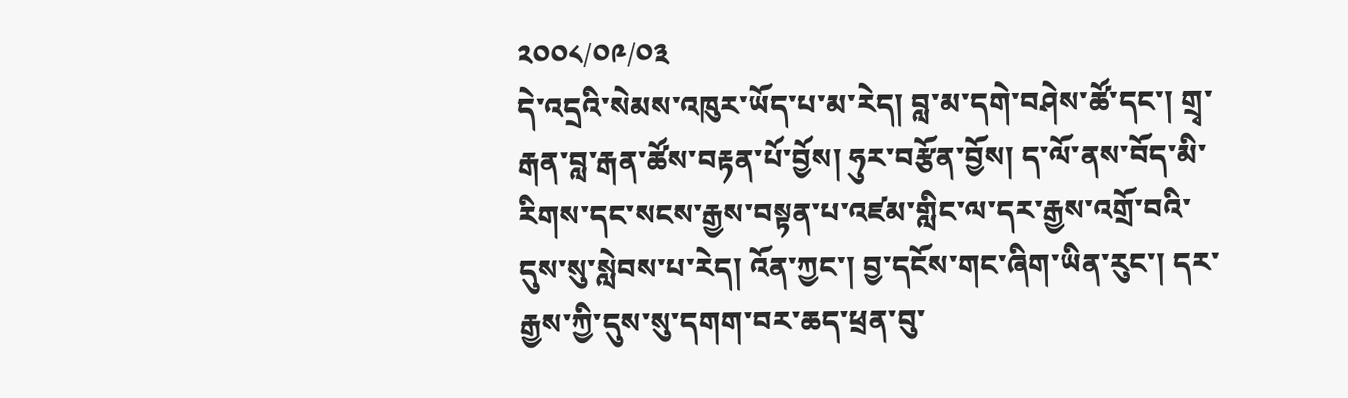༢༠༠༨/༠༩/༠༣
དེ་འདྲའི་སེམས་འཁུར་ཡོད་པ་མ་རེད། བླ་མ་དགེ་བཤེས་ཚོ་དང་། གྲྭ་རྒན་བླ་རྒན་ཚོས་བརྟན་པོ་བྱོས། ཧུར་བརྩོན་བྱོས། ད་ལོ་ནས་བོད་མི་རིགས་དང་སངས་རྒྱས་བསྟན་པ་འཛམ་གླིང་ལ་དར་རྒྱས་འགྲོ་བའི་དུས་སུ་སླེབས་པ་རེད། འོན་ཀྱང་། བྱ་དངོས་གང་ཞིག་ཡིན་རུང་། དར་རྒྱས་ཀྱི་དུས་སུ་དགག་བར་ཆད་ཕྲན་བུ་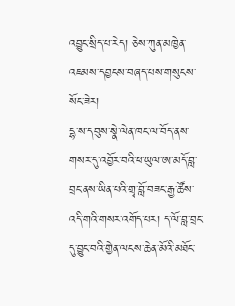འབྱུང་སྲིད་པ་རེད། ཅེས་ཀུན་མཁྱེན་འཇམས་དབྱངས་བཞད་པས་གསུངས་སོང་ཟེར།
དྷ་ས་དབུས་སྣེ་ལེན་ཁང་ལ་བོད་ནས་གསར་དུ་འབྱོར་བའི་ཕ་ཡུལ་ཨ་མདོ་བླ་བྲང་ནས་ཡིན་པའི་གྲྭ་བློ་བཟང་རྒྱ་ཚོས་འདི་གའི་གསར་འགོད་པར། ད་ལོ་བླ་བྲང་དུ་བྱུང་བའི་གྱེན་ལངས་ཆེན་མོའི་མཐོང་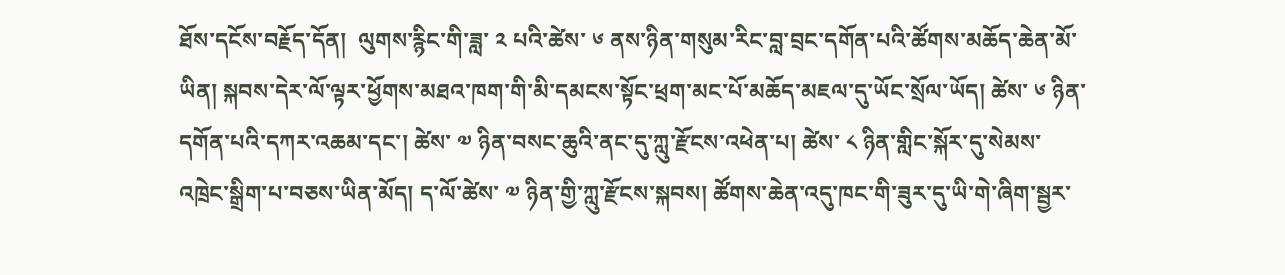ཐོས་དངོས་བརྗོད་དོན།  ལུགས་རྙིང་གི་ཟླ་ ༢ པའི་ཚེས་ ༦ ནས་ཉིན་གསུམ་རིང་བླ་བྲང་དགོན་པའི་ཚོགས་མཆོད་ཆེན་མོ་ཡིན། སྐབས་དེར་ལོ་ལྟར་ཕྱོགས་མཐའ་ཁག་གི་མི་དམངས་སྟོང་ཕྲག་མང་པོ་མཆོད་མཇལ་དུ་ཡོང་སྲོལ་ཡོད། ཚེས་ ༦ ཉིན་དགོན་པའི་དཀར་འཆམ་དང་། ཚེས་ ༧ ཉིན་བསང་ཆུའི་ནང་དུ་ཀླུ་རྫོངས་འཕེན་པ། ཚེས་ ༨ ཉིན་གླིང་སྐོར་དུ་སེམས་འཁྲེང་སྒྲིག་པ་བཅས་ཡིན་མོད། ད་ལོ་ཚེས་ ༧ ཉིན་གྱི་ཀླུ་རྫོངས་སྐབས། ཚོགས་ཆེན་འདུ་ཁང་གི་ཟུར་དུ་ཡི་གེ་ཞིག་སྦྱར་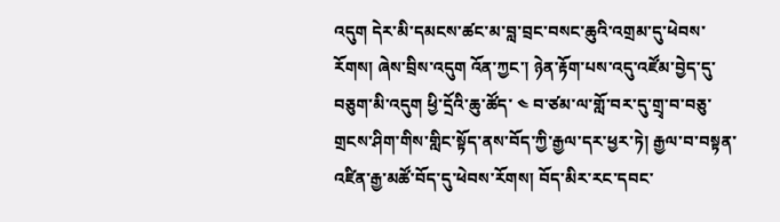འདུག དེར་མི་དམངས་ཚང་མ་བླ་བྲང་བསང་ཆུའི་འགྲམ་དུ་ཕེབས་རོགས། ཞེས་བྲིས་འདུག འོན་ཀྱང་། ཉེན་རྟོག་པས་འདུ་འཛོམ་བྱེད་དུ་བཅུག་མི་འདུག ཕྱི་དྲོའི་ཆུ་ཚོད་ ༤ བ་ཙམ་ལ་གློ་བར་དུ་གྲྭ་བ་བཅུ་གྲངས་ཤིག་གིས་གླིང་སྟོད་ནས་བོད་ཀྱི་རྒྱལ་དར་ཕྱར་ཏེ། རྒྱལ་བ་བསྟན་འཛིན་རྒྱ་མཚོ་བོད་དུ་ཕེབས་རོགས། བོད་མིར་རང་དབང་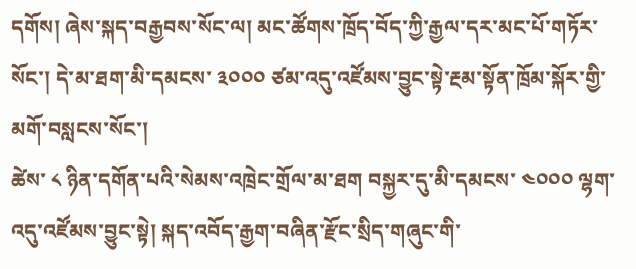དགོས། ཞེས་སྐད་བརྒྱབས་སོང་ལ། མང་ཚོགས་ཁྲོད་བོད་ཀྱི་རྒྱལ་དར་མང་པོ་གཏོར་སོང་། དེ་མ་ཐག་མི་དམངས་ ༣༠༠༠ ཙམ་འདུ་འཛོམས་བྱུང་སྟེ་རྔམ་སྟོན་ཁྲོམ་སྐོར་གྱི་མགོ་བསླངས་སོང་།
ཚེས་ ༨ ཉིན་དགོན་པའི་སེམས་འཁྲེང་གྲོལ་མ་ཐག བསྐྱར་དུ་མི་དམངས་ ༤༠༠༠ ལྷག་འདུ་འཛོམས་བྱུང་སྟེ། སྐད་འབོད་རྒྱག་བཞིན་རྫོང་སྲིད་གཞུང་གི་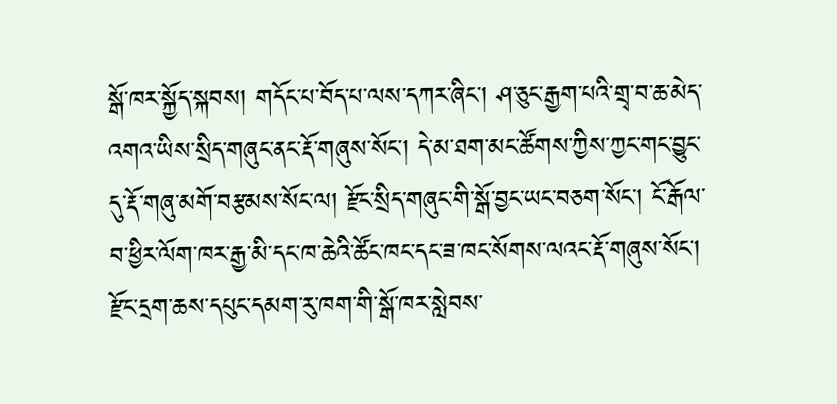སྒོ་ཁར་སྐྱོད་སྐབས། གདོང་པ་བོད་པ་ལས་དཀར་ཞིང་། ཤ་ཅུང་རྒྱག་པའི་གྲྭ་བ་ཆ་མེད་འགའ་ཡིས་སྲིད་གཞུང་ནང་རྡོ་གཞུས་སོང་། དེ་མ་ཐག་མང་ཚོགས་ཀྱིས་ཀྱང་གང་བྱུང་དུ་རྡོ་གཞུ་མགོ་བརྩམས་སོང་ལ། རྫོང་སྲིད་གཞུང་གི་སྒོ་བྱང་ཡང་བཅག་སོང་། ངོ་རྒོལ་བ་ཕྱིར་ལོག་ཁར་རྒྱ་མི་དང་ཁ་ཆེའི་ཚོང་ཁང་དང་ཟ་ཁང་སོགས་ལའང་རྡོ་གཞུས་སོང་། རྫོང་དྲག་ཆས་དཔུང་དམག་རུ་ཁག་གི་སྒོ་ཁར་སླེབས་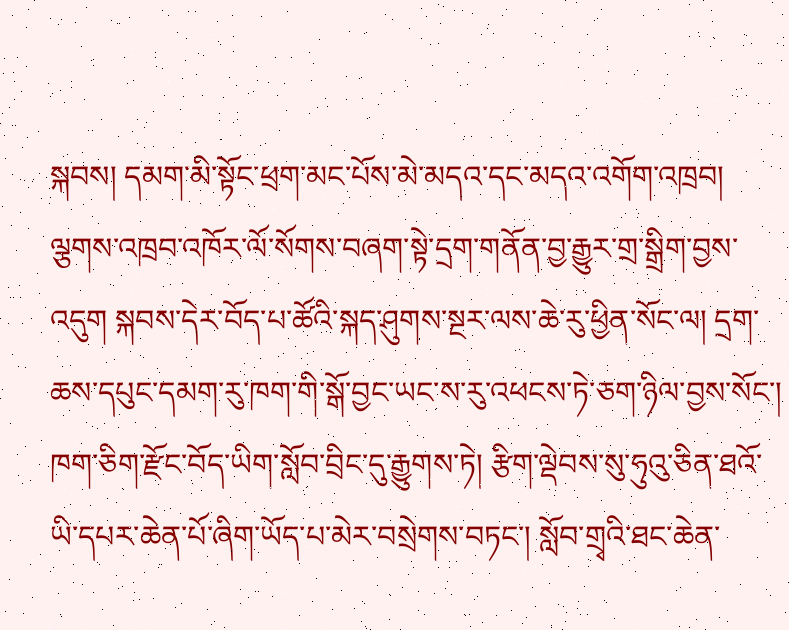སྐབས། དམག་མི་སྟོང་ཕྲག་མང་པོས་མེ་མདའ་དང་མདའ་འགོག་འཁྲབ། ལྕགས་འཁྲབ་འཁོར་ལོ་སོགས་བཞག་སྟེ་དྲག་གནོན་བྱ་རྒྱུར་གྲ་སྒྲིག་བྱས་འདུག སྐབས་དེར་བོད་པ་ཚོའི་སྐད་ཤུགས་སྔར་ལས་ཆེ་རུ་ཕྱིན་སོང་ལ། དྲག་ཆས་དཔུང་དམག་རུ་ཁག་གི་སྒོ་བྱང་ཡང་ས་རུ་འཕངས་ཏེ་ཅག་ཉིལ་བྱས་སོང་། ཁག་ཅིག་རྫོང་བོད་ཡིག་སློབ་བྲིང་དུ་རྒྱུགས་ཏེ། རྩིག་ལྡེབས་སུ་ཧུའུ་ཅིན་ཐའོ་ཡི་དཔར་ཆེན་པོ་ཞིག་ཡོད་པ་མེར་བསྲེགས་བཏང་། སློབ་གྲྭའི་ཐང་ཆེན་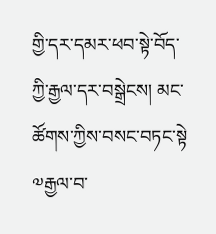གྱི་དར་དམར་ཕབ་སྟེ་བོད་ཀྱི་རྒྱལ་དར་བསྒྲེངས། མང་ཚོགས་ཀྱིས་བསང་བཏང་སྟེ ༧རྒྱལ་བ་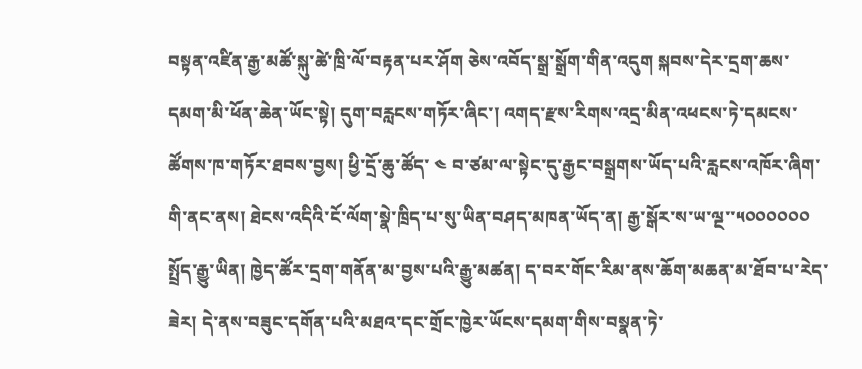བསྟན་འཛིན་རྒྱ་མཚོ་སྐུ་ཚེ་ཁྲི་ལོ་བརྟན་པར་ཤོག ཅེས་འབོད་སྒྲ་སྒྲོག་གིན་འདུག སྐབས་དེར་དྲག་ཆས་དམག་མི་ཕོན་ཆེན་ཡོང་སྟེ། དུག་བརླངས་གཏོར་ཞིང་། འགད་རྫས་རིགས་འདྲ་མིན་འཕངས་ཏེ་དམངས་ཚོགས་ཁ་གཏོར་ཐབས་བྱས། ཕྱི་དྲོ་ཆུ་ཚོད་ ༤ བ་ཙམ་ལ་སྟེང་དུ་རྒྱང་བསྒྲགས་ཡོད་པའི་རླངས་འཁོར་ཞིག་གི་ནང་ནས། ཐེངས་འདིའི་ངོ་ལོག་སྣེ་ཁྲིད་པ་སུ་ཡིན་བཤད་མཁན་ཡོད་ན། རྒྱ་སྒོར་ས་ཡ་ལྔ་་༥༠༠༠༠༠༠ སྤྲོད་རྒྱུ་ཡིན། ཁྱེད་ཚོར་དྲག་གནོན་མ་བྱས་པའི་རྒྱུ་མཚན། ད་བར་གོང་རིམ་ནས་ཆོག་མཆན་མ་ཐོབ་པ་རེད་ཟེར། དེ་ནས་བཟུང་དགོན་པའི་མཐའ་དང་གྲོང་ཁྱེར་ཡོངས་དམག་གིས་བསྣན་ཏེ་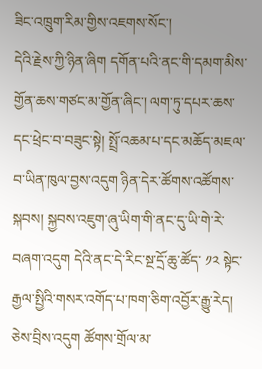ཟིང་འཁྲུག་རིམ་གྱིས་འཇགས་སོང་།
དེའི་རྗེས་ཀྱི་ཉིན་ཞིག དགོན་པའི་ནང་གི་དམག་མིས་གྱོན་ཆས་གཙང་མ་གྱོན་ཞིང་། ལག་ཏུ་དཔར་ཆས་དང་ཕྲེང་བ་བཟུང་སྟེ། སྤྲོ་འཆམ་པ་དང་མཆོད་མཇལ་བ་ཡིན་ཁུལ་བྱས་འདུག ཉིན་དེར་ཚོགས་འཚོགས་སྐབས། སྐྱབས་འཇུག་ཞུ་ཡིག་གི་ནང་དུ་ཡི་གེ་རེ་བཞག་འདུག དེའི་ནང་དེ་རིང་སྔ་དྲོ་ཆུ་ཚོད་ ༡༢ སྟེང་རྒྱལ་སྤྱིའི་གསར་འགོད་པ་ཁག་ཅིག་འབྱོར་རྒྱུ་རེད། ཅེས་བྲིས་འདུག ཚོགས་གྲོལ་མ་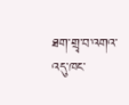ཐག་གྲྭ་བ་འགའ་འདུ་ཁང་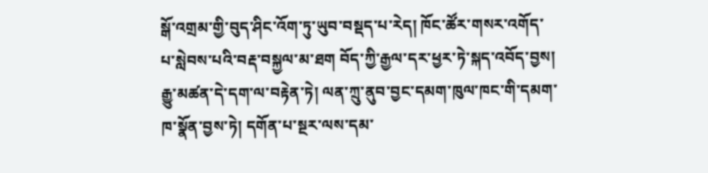སྒོ་འགྲམ་གྱི་བུད་ཤིང་འོག་ཏུ་ཡུབ་བསྡད་པ་རེད། ཁོང་ཚོར་གསར་འགོད་པ་སླེབས་པའི་བརྡ་བསྐྱལ་མ་ཐག བོད་ཀྱི་རྒྱལ་དར་ཕྱར་ཏེ་སྐད་འབོད་བྱས། རྒྱུ་མཚན་དེ་དག་ལ་བརྟེན་ཏེ། ལན་ཀྲུ་ནུབ་བྱང་དམག་ཁུལ་ཁང་གི་དམག་ཁ་སྣོན་བྱས་ཏེ། དགོན་པ་སྔར་ལས་དམ་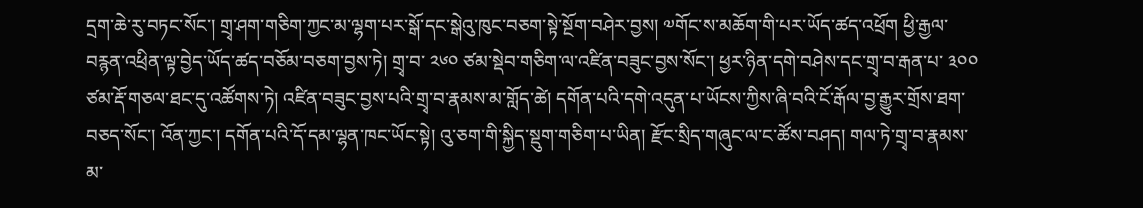དྲག་ཆེ་རུ་བཏང་སོང་། གྲྭ་ཤག་གཅིག་ཀྱང་མ་ལྷག་པར་སྒོ་དང་སྒེའུ་ཁུང་བཅག་སྟེ་སྔོག་བཤེར་བྱས། ༧གོང་ས་མཆོག་གི་པར་ཡོད་ཚད་འཕྲོག ཕྱི་རྒྱལ་བརྙན་འཕྲིན་ལྟ་བྱེད་ཡོད་ཚད་བཅོམ་བཅག་བྱས་ཏེ། གྲྭ་བ་ ༢༦༠ ཙམ་སྡེབ་གཅིག་ལ་འཛིན་བཟུང་བྱས་སོང་། ཕྱར་ཉིན་དགེ་བཤེས་དང་གྲྭ་བ་རྒན་པ་ ༣༠༠ ཙམ་རྡོ་གཅལ་ཐང་དུ་འཚོགས་ཏེ། འཛིན་བཟུང་བྱས་པའི་གྲྭ་བ་རྣམས་མ་གློད་ཚེ། དགོན་པའི་དགེ་འདུན་པ་ཡོངས་ཀྱིས་ཞི་བའི་ངོ་རྒོལ་བྱ་རྒྱུར་གྲོས་ཐག་བཅད་སོང་། འོན་ཀྱང་། དགོན་པའི་དོ་དམ་ལྷན་ཁང་ཡོང་སྟེ། འུ་ཅག་གི་སྐྱིད་སྡུག་གཅིག་པ་ཡིན། རྫོང་སྲིད་གཞུང་ལ་ང་ཚོས་བཤད། གལ་ཏེ་གྲྭ་བ་རྣམས་མ་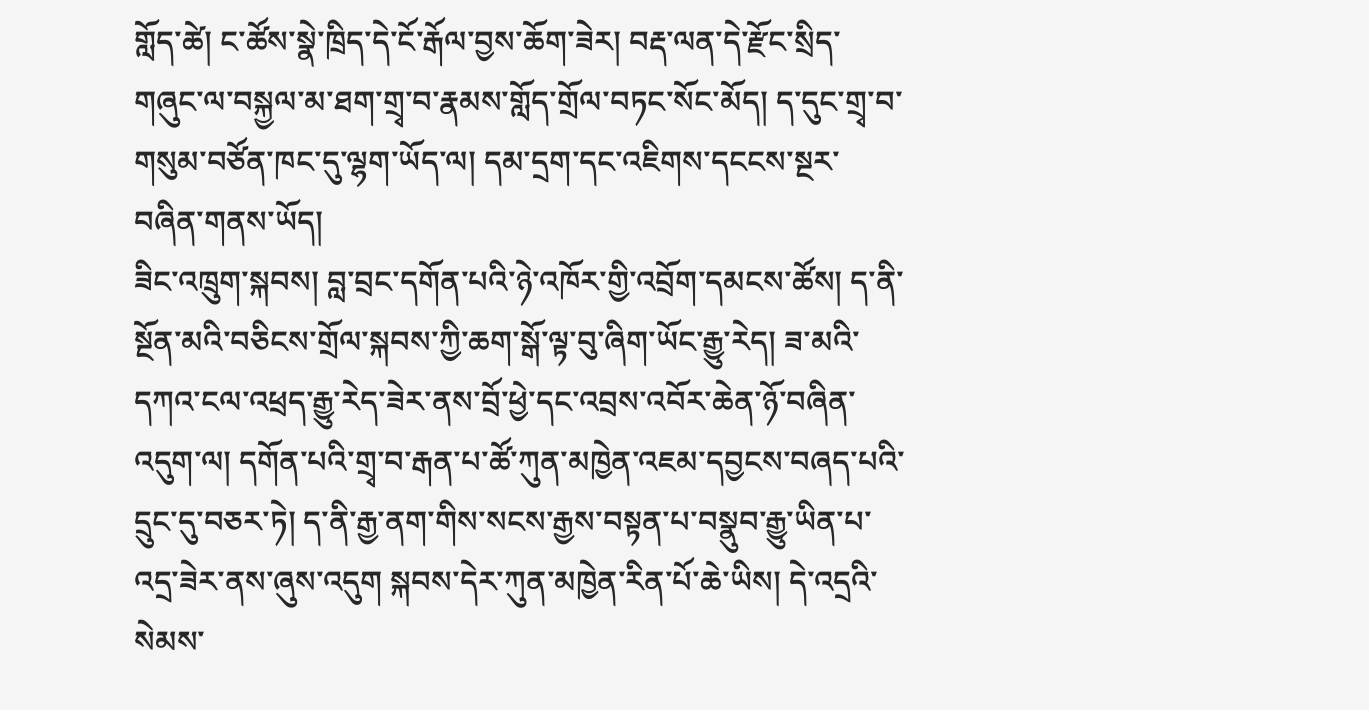གློད་ཚེ། ང་ཚོས་སྣེ་ཁྲིད་དེ་ངོ་རྒོལ་བྱས་ཆོག་ཟེར། བརྡ་ལན་དེ་རྫོང་སྲིད་གཞུང་ལ་བསྐྱལ་མ་ཐག་གྲྭ་བ་རྣམས་གློད་གྲོལ་བཏང་སོང་མོད། ད་དུང་གྲྭ་བ་གསུམ་བཙོན་ཁང་དུ་ལྷག་ཡོད་ལ། དམ་དྲག་དང་འཇིགས་དངངས་སྔར་བཞིན་གནས་ཡོད།
ཟིང་འཁྲུག་སྐབས། བླ་བྲང་དགོན་པའི་ཉེ་འཁོར་གྱི་འབྲོག་དམངས་ཚོས། ད་ནི་སྔོན་མའི་བཅིངས་གྲོལ་སྐབས་ཀྱི་ཆག་སྒོ་ལྟ་བུ་ཞིག་ཡོང་རྒྱུ་རེད། ཟ་མའི་དཀའ་ངལ་འཕྲད་རྒྱུ་རེད་ཟེར་ནས་བྲོ་ཕྱེ་དང་འབྲས་འབོར་ཆེན་ཉོ་བཞིན་འདུག་ལ། དགོན་པའི་གྲྭ་བ་རྒན་པ་ཚོ་ཀུན་མཁྱེན་འཇམ་དབྱངས་བཞད་པའི་དྲུང་དུ་བཅར་ཏེ། ད་ནི་རྒྱ་ནག་གིས་སངས་རྒྱས་བསྟན་པ་བསྣུབ་རྒྱུ་ཡིན་པ་འདྲ་ཟེར་ནས་ཞུས་འདུག སྐབས་དེར་ཀུན་མཁྱེན་རིན་པོ་ཆེ་ཡིས། དེ་འདྲའི་སེམས་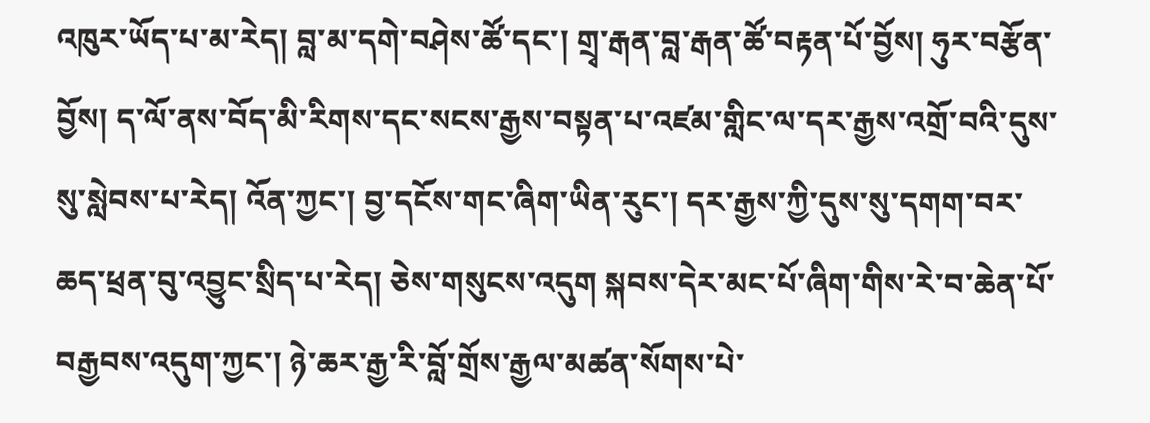འཁུར་ཡོད་པ་མ་རེད། བླ་མ་དགེ་བཤེས་ཚོ་དང་། གྲྭ་རྒན་བླ་རྒན་ཚོ་བརྟན་པོ་བྱོས། ཧུར་བརྩོན་བྱོས། ད་ལོ་ནས་བོད་མི་རིགས་དང་སངས་རྒྱས་བསྟན་པ་འཛམ་གླིང་ལ་དར་རྒྱས་འགྲོ་བའི་དུས་སུ་སླེབས་པ་རེད། འོན་ཀྱང་། བྱ་དངོས་གང་ཞིག་ཡིན་རུང་། དར་རྒྱས་ཀྱི་དུས་སུ་དགག་བར་ཆད་ཕྲན་བུ་འབྱུང་སྲིད་པ་རེད། ཅེས་གསུངས་འདུག སྐབས་དེར་མང་པོ་ཞིག་གིས་རེ་བ་ཆེན་པོ་བརྒྱབས་འདུག་ཀྱང་། ཉེ་ཆར་རྒྱ་རི་བློ་གྲོས་རྒྱལ་མཚན་སོགས་པེ་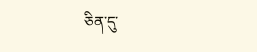ཅིན་དུ་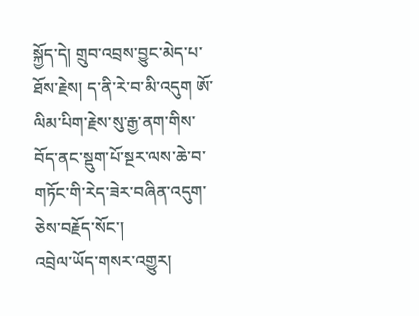སྐྱོད་དེ། གྲུབ་འབྲས་བྱུང་མེད་པ་ཐོས་རྗེས། ད་ནི་རེ་བ་མི་འདུག ཨོ་ལིམ་པིག་རྗེས་སུ་རྒྱ་ནག་གིས་བོད་ནང་སྡུག་པོ་སྔར་ལས་ཆེ་བ་གཏོང་གི་རེད་ཟེར་བཞིན་འདུག་ཅེས་བརྗོད་སོང་།
འབྲེལ་ཡོད་གསར་འགྱུར།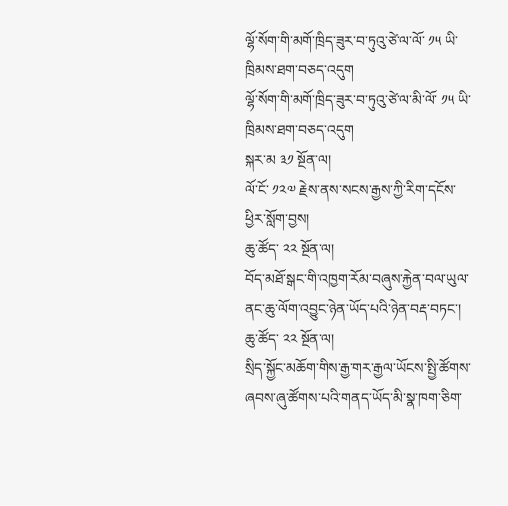ལྷོ་སོག་གི་མགོ་ཁྲིད་ཟུར་བ་ཏུའུ་ཙེ་ལ་ལོ་ ༡༥ ཡི་ཁྲིམས་ཐག་བཅད་འདུག
ལྷོ་སོག་གི་མགོ་ཁྲིད་ཟུར་བ་ཏུའུ་ཙེ་ལ་མི་ལོ་ ༡༥ ཡི་ཁྲིམས་ཐག་བཅད་འདུག
སྐར་མ ༣༡ སྔོན་ལ།
ལོ་ངོ་ ༡༢༧ རྗེས་ནས་སངས་རྒྱས་ཀྱི་རིག་དངོས་ཕྱིར་སློག་བྱས།
ཆུ་ཚོད་ ༢༢ སྔོན་ལ།
བོད་མཐོ་སྒང་གི་འཁྱག་རོམ་བཞུས་རྐྱེན་བལ་ཡུལ་ནང་ཆུ་ལོག་འབྱུང་ཉེན་ཡོད་པའི་ཉེན་བརྡ་བཏང་།
ཆུ་ཚོད་ ༢༢ སྔོན་ལ།
སྲིད་སྐྱོང་མཆོག་གིས་རྒྱ་གར་རྒྱལ་ཡོངས་སྤྱི་ཚོགས་ཞབས་ཞུ་ཚོགས་པའི་གནད་ཡོད་མི་སྣ་ཁག་ཅིག་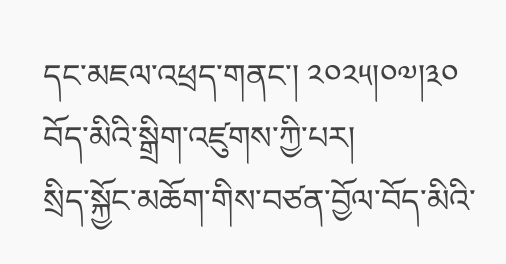དང་མཇལ་འཕྲད་གནང་། ༢༠༢༥།༠༧།༣༠ བོད་མིའི་སྒྲིག་འཛུགས་ཀྱི་པར།
སྲིད་སྐྱོང་མཆོག་གིས་བཙན་བྱོལ་བོད་མིའི་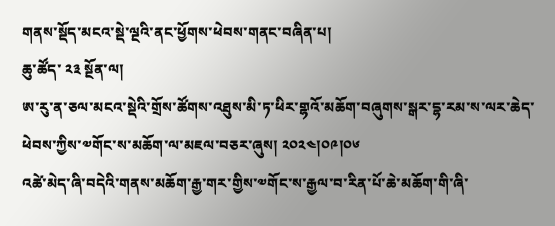གནས་སྡོད་མངའ་སྡེ་ལྔའི་ནང་ཕྱོགས་ཕེབས་གནང་བཞིན་པ།
ཆུ་ཚོད་ ༢༣ སྔོན་ལ།
ཨ་རུ་ན་ཅལ་མངའ་སྡེའི་གྲོས་ཚོགས་འཐུས་མི་ཏ་ཕིར་གྷའོ་མཆོག་བཞུགས་སྒར་དྷ་རམ་ས་ལར་ཆེད་ཕེབས་ཀྱིས་༧གོང་ས་མཆོག་ལ་མཇལ་བཅར་ཞུས། ༢༠༢༤།༠༩།༠༦
འཚེ་མེད་ཞི་བདེའི་གནས་མཆོག་རྒྱ་གར་གྱིས་༧གོང་ས་རྒྱལ་བ་རིན་པོ་ཆེ་མཆོག་གི་ཞི་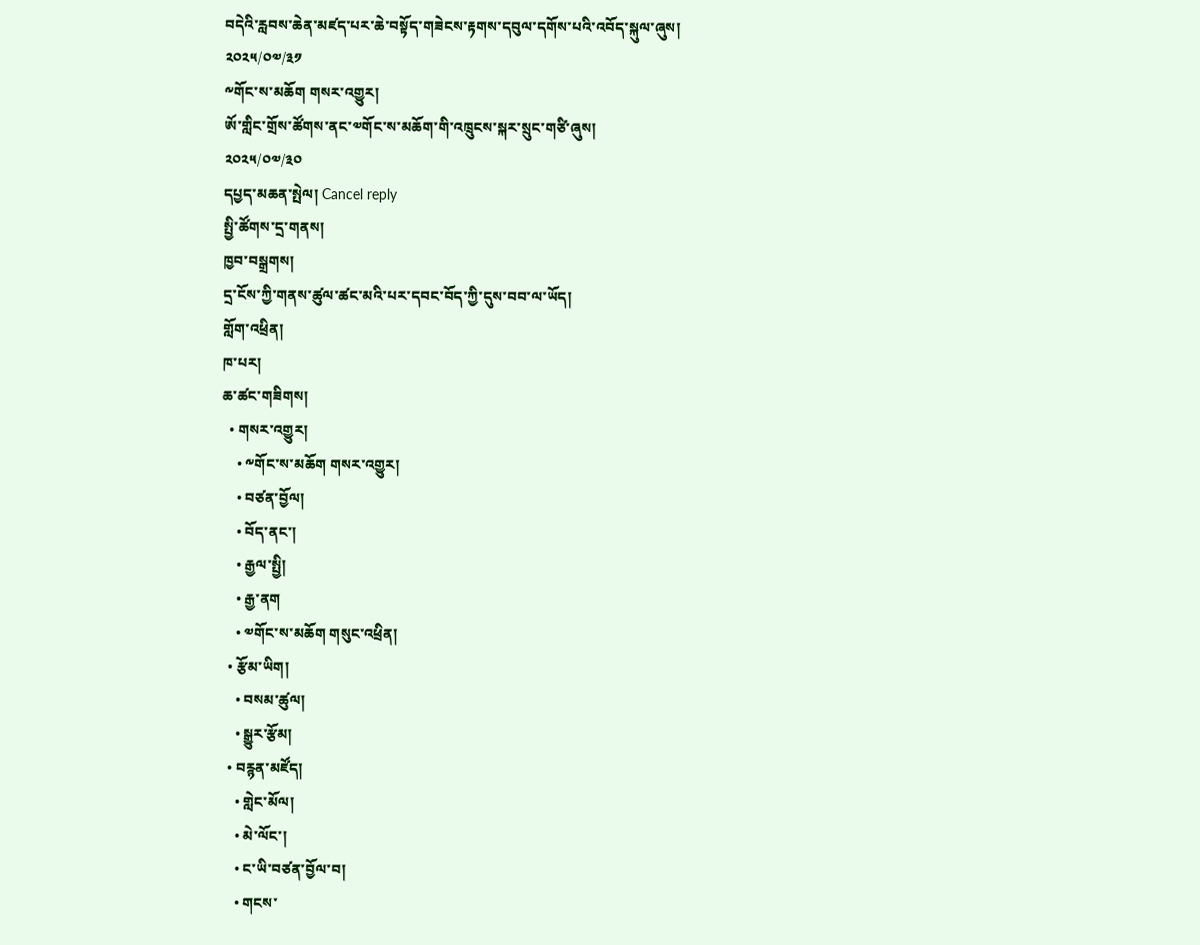བདེའི་རླབས་ཆེན་མཛད་པར་ཆེ་བསྟོད་གཟེངས་རྟགས་དབུལ་དགོས་པའི་འབོད་སྐུལ་ཞུས།
༢༠༢༥/༠༧/༣༡
༸གོང་ས་མཆོག གསར་འགྱུར།
ཨོ་གླིང་གྲོས་ཚོགས་ནང་༧གོང་ས་མཆོག་གི་འཁྲུངས་སྐར་སྲུང་གཙི་ཞུས།
༢༠༢༥/༠༧/༣༠
དཔྱད་མཆན་སྤེལ། Cancel reply
སྤྱི་ཚོགས་དྲ་གནས།
ཁྱབ་བསྒྲགས།
དྲ་ངོས་ཀྱི་གནས་ཚུལ་ཚང་མའི་པར་དབང་བོད་ཀྱི་དུས་བབ་ལ་ཡོད།
གློག་འཕྲིན།
ཁ་པར།
ཆ་ཚང་གཟིགས།
  • གསར་འགྱུར།
    • ༸གོང་ས་མཆོག གསར་འགྱུར།
    • བཙན་བྱོལ།
    • བོད་ནང་།
    • རྒྱལ་སྤྱི།
    • རྒྱ་ནག
    • ༧གོང་ས་མཆོག གསུང་འཕྲིན།
  • རྩོམ་ཡིག།
    • བསམ་ཚུལ།
    • སྒྱུར་རྩོམ།
  • བརྙན་མཛོད།
    • གླེང་མོལ།
    • མེ་ལོང་།
    • ང་ཡི་བཙན་བྱོལ་བ།
    • གངས་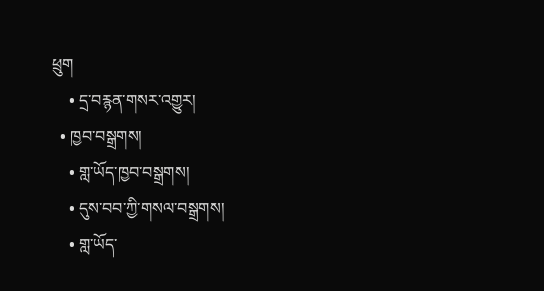ཕྲུག
    • དྲ་བརྙན་གསར་འགྱུར།
  • ཁྱབ་བསྒྲགས།
    • གླ་ཡོད་ཁྱབ་བསྒྲགས།
    • དུས་བབ་ཀྱི་གསལ་བསྒྲགས།
    • གླ་ཡོད་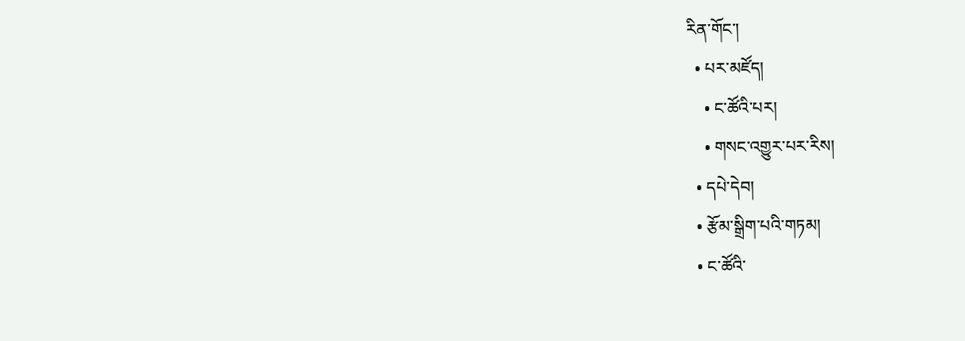རིན་གོང་།
  • པར་མཛོད།
    • ང་ཚོའི་པར།
    • གསང་འགྱུར་པར་རིས།
  • དཔེ་དེབ།
  • རྩོམ་སྒྲིག་པའི་གཏམ།
  • ང་ཚོའི་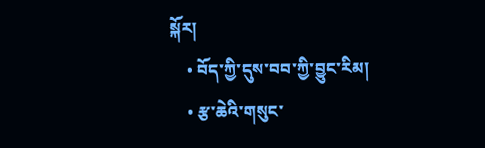སྐོར།
    • བོད་ཀྱི་དུས་བབ་ཀྱི་བྱུང་རིམ།
    • རྩ་ཆེའི་གསུང་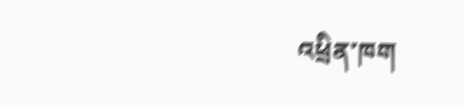འཕྲིན་ཁག